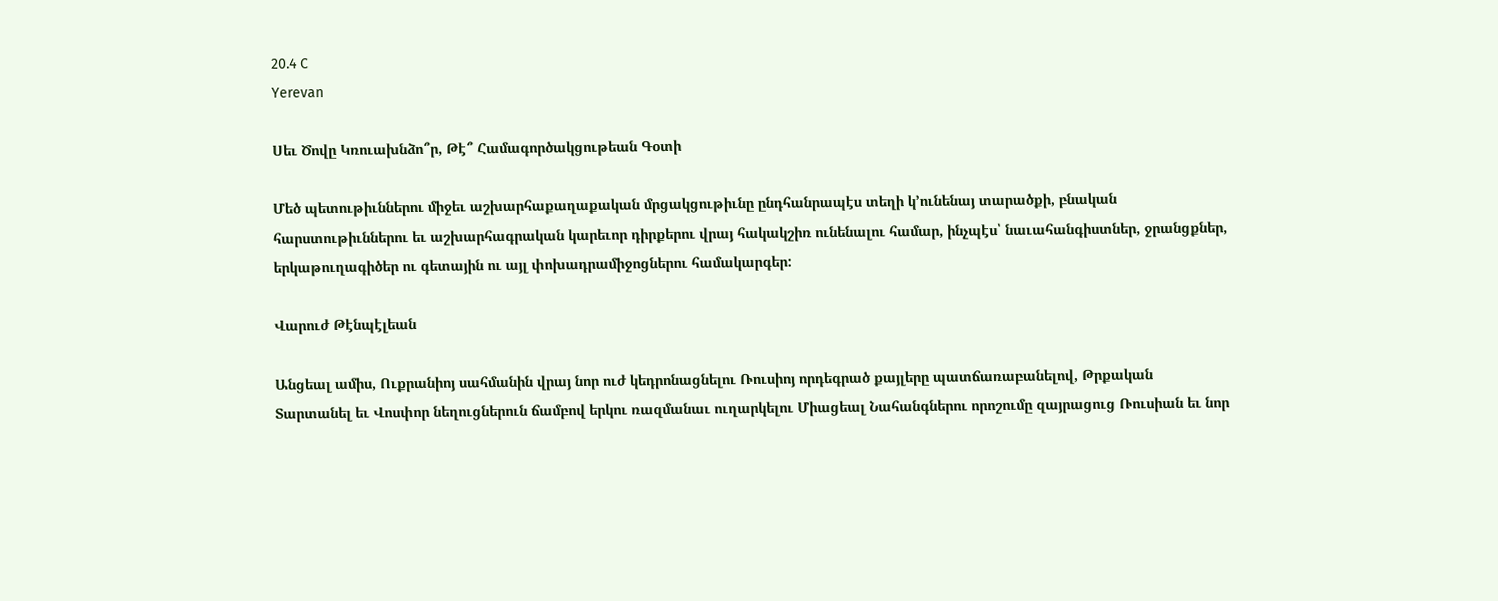20.4 C
Yerevan

Սեւ Ծովը Կռուախնձո՞ր, Թէ՞ Համագործակցութեան Գօտի

Մեծ պետութիւններու միջեւ աշխարհաքաղաքական մրցակցութիւնը ընդհանրապէս տեղի կ’ունենայ տարածքի, բնական հարստութիւններու եւ աշխարհագրական կարեւոր դիրքերու վրայ հակակշիռ ունենալու համար, ինչպէս՝ նաւահանգիստներ, ջրանցքներ, երկաթուղագիծեր ու գետային ու այլ փոխադրամիջոցներու համակարգեր:

Վարուժ Թէնպէլեան

Անցեալ ամիս, Ուքրանիոյ սահմանին վրայ նոր ուժ կեդրոնացնելու Ռուսիոյ որդեգրած քայլերը պատճառաբանելով, Թրքական Տարտանել եւ Վոսփոր նեղուցներուն ճամբով երկու ռազմանաւ ուղարկելու Միացեալ Նահանգներու որոշումը զայրացուց Ռուսիան եւ նոր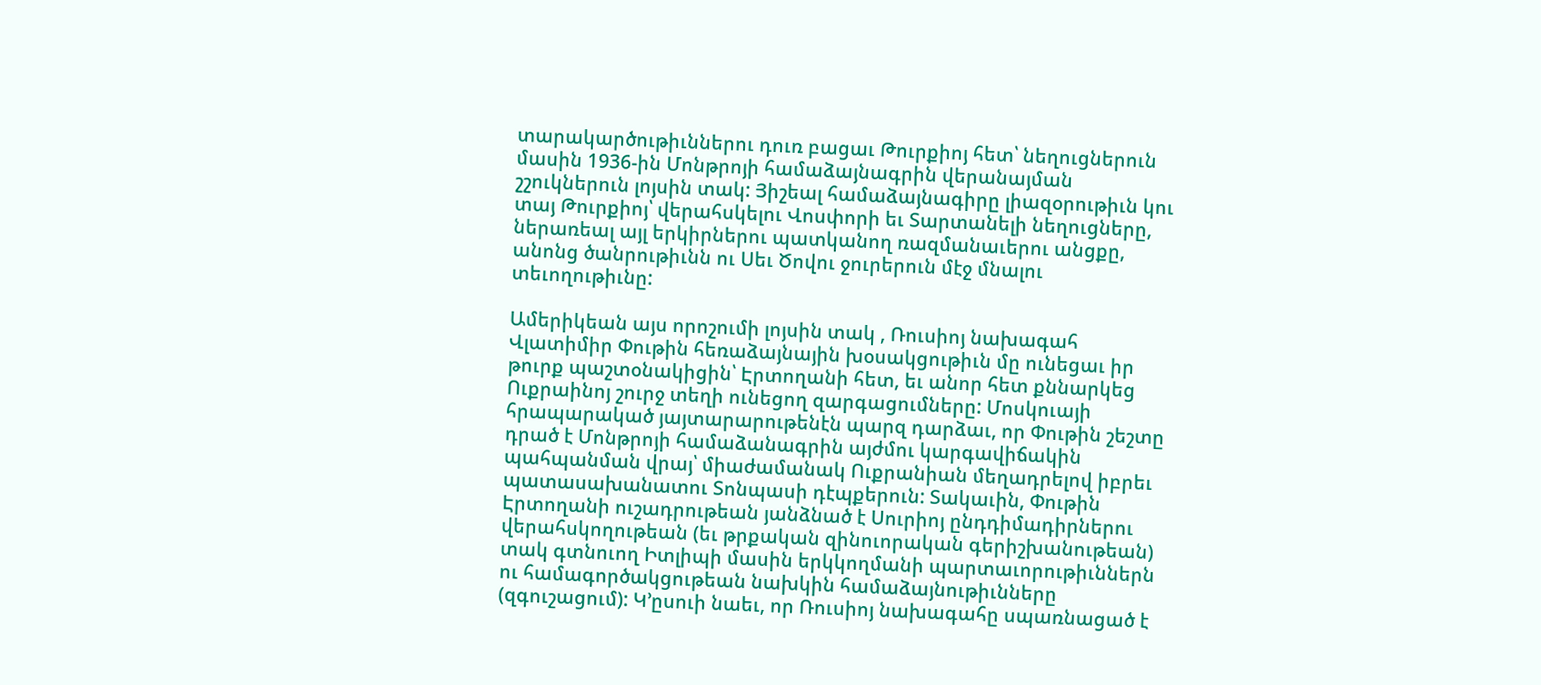տարակարծութիւններու դուռ բացաւ Թուրքիոյ հետ՝ նեղուցներուն մասին 1936-ին Մոնթրոյի համաձայնագրին վերանայման շշուկներուն լոյսին տակ: Յիշեալ համաձայնագիրը լիազօրութիւն կու տայ Թուրքիոյ՝ վերահսկելու Վոսփորի եւ Տարտանելի նեղուցները, ներառեալ այլ երկիրներու պատկանող ռազմանաւերու անցքը, անոնց ծանրութիւնն ու Սեւ Ծովու ջուրերուն մէջ մնալու տեւողութիւնը:

Ամերիկեան այս որոշումի լոյսին տակ , Ռուսիոյ նախագահ Վլատիմիր Փութին հեռաձայնային խօսակցութիւն մը ունեցաւ իր թուրք պաշտօնակիցին՝ Էրտողանի հետ, եւ անոր հետ քննարկեց Ուքրաինոյ շուրջ տեղի ունեցող զարգացումները: Մոսկուայի հրապարակած յայտարարութենէն պարզ դարձաւ, որ Փութին շեշտը դրած է Մոնթրոյի համաձանագրին այժմու կարգավիճակին պահպանման վրայ՝ միաժամանակ Ուքրանիան մեղադրելով իբրեւ պատասախանատու Տոնպասի դէպքերուն: Տակաւին, Փութին Էրտողանի ուշադրութեան յանձնած է Սուրիոյ ընդդիմադիրներու վերահսկողութեան (եւ թրքական զինուորական գերիշխանութեան) տակ գտնուող Իտլիպի մասին երկկողմանի պարտաւորութիւններն ու համագործակցութեան նախկին համաձայնութիւնները (զգուշացում): Կ’ըսուի նաեւ, որ Ռուսիոյ նախագահը սպառնացած է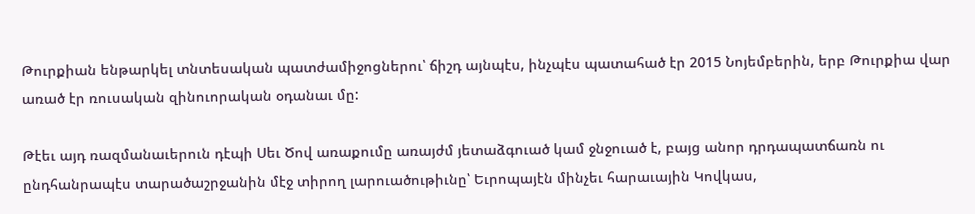Թուրքիան ենթարկել տնտեսական պատժամիջոցներու՝ ճիշդ այնպէս, ինչպէս պատահած էր 2015 Նոյեմբերին, երբ Թուրքիա վար առած էր ռուսական զինուորական օդանաւ մը:

Թէեւ այդ ռազմանաւերուն դէպի Սեւ Ծով առաքումը առայժմ յետաձգուած կամ ջնջուած է, բայց անոր դրդապատճառն ու ընդհանրապէս տարածաշրջանին մէջ տիրող լարուածութիւնը՝ Եւրոպայէն մինչեւ հարաւային Կովկաս,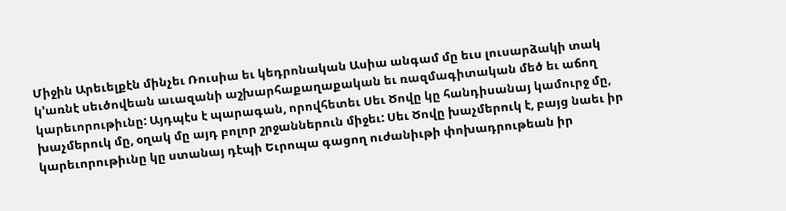Միջին Արեւելքէն մինչեւ Ռուսիա եւ կեդրոնական Ասիա անգամ մը եւս լուսարձակի տակ կ’առնէ սեւծովեան աւազանի աշխարհաքաղաքական եւ ռազմագիտական մեծ եւ աճող կարեւորութիւնը: Այդպէս է պարագան, որովհետեւ Սեւ Ծովը կը հանդիսանայ կամուրջ մը, խաչմերուկ մը, օղակ մը այդ բոլոր շրջաններուն միջեւ: Սեւ Ծովը խաչմերուկ է, բայց նաեւ իր կարեւորութիւնը կը ստանայ դէպի Եւրոպա գացող ուժանիւթի փոխադրութեան իր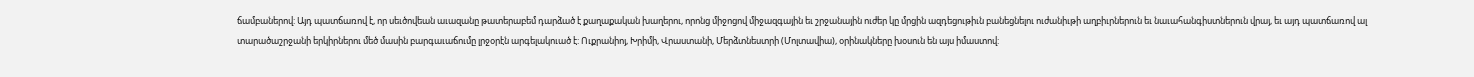ճամբաներով: Այդ պատճառով է, որ սեւծովեան աւազանը թատերաբեմ դարձած է քաղաքական խաղերու, որոնց միջոցով միջազգային եւ շրջանային ուժեր կը մրցին ազդեցութիւն բանեցնելու ուժանիւթի աղբիւրներուն եւ նաւահանգիստներուն վրայ, եւ այդ պատճառով ալ տարածաշրջանի երկիրներու մեծ մասին բարգաւաճումը լրջօրէն արգելակուած է: Ուքրանիոյ, Խրիմի, Վրաստանի, Մերձտնեստրի (Մոլտավիա), օրինակները խօսուն են այս իմաստով: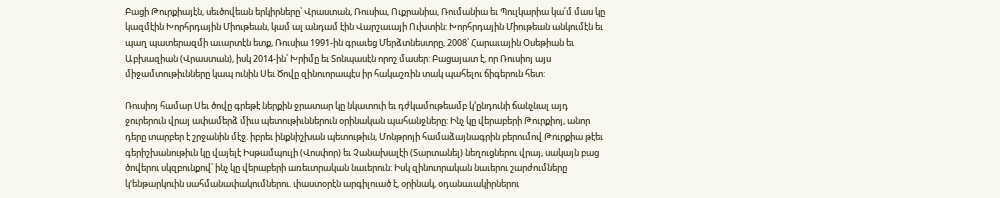Բացի Թուրքիայէն, սեւծովեան երկիրները՝ Վրաստան, Ռուսիա, Ուքրանիա, Ռումանիա եւ Պուլկարիա կա՛մ մաս կը կազմէին Խորհրդային Միութեան, կամ ալ անդամ էին Վարշաւայի Ուխտին: Խորհրդային Միութեան անկումէն եւ պաղ պատերազմի աւարտէն ետք, Ռուսիա 1991-ին գրաւեց Մերձտնեստրը, 2008՝ Հարաւային Օսեթիան եւ Աբխազիան (Վրաստան), իսկ 2014-ին՝ Խրիմը եւ Տոնպասէն որոշ մասեր: Բացայատ է, որ Ռուսիոյ այս միջամտութիւնները կապ ունին Սեւ Ծովը զինուորապէս իր հակաշռին տակ պահելու ճիգերուն հետ:

Ռուսիոյ համար Սեւ ծովը գրեթէ ներքին ջրատար կը նկատուի եւ դժկամութեամբ կ’ընդունի ճանչնալ այդ ջուրերուն վրայ ափամերձ միւս պետութիւններուն օրինական պահանջները: Ինչ կը վերաբերի Թուրքիոյ, անոր դերը տարբեր է շրջանին մէջ. իբրեւ ինքնիշխան պետութիւն, Մոնթրոյի համաձայնագրին բերումով Թուրքիա թէեւ գերիշխանութիւն կը վայելէ Իսթամպուլի (Վոսփոր) եւ Չանախալէի (Տարտանել) նեղուցներու վրայ, սակայն բաց ծովերու սկզբունքով՝ ինչ կը վերաբերի առեւտրական նաւերուն: Իսկ զինուորական նաւերու շարժումները կ‘ենթարկուին սահմանափակումներու. փաստօրէն արգիլուած է, օրինակ, օդանաւակիրներու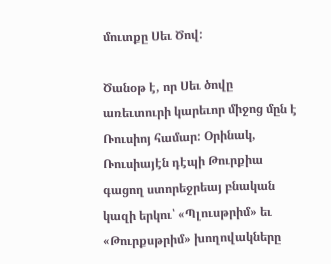մուտքը Սեւ Ծով:

Ծանօթ է, որ Սեւ ծովը առեւտուրի կարեւոր միջոց մըն է Ռուսիոյ համար: Օրինակ, Ռուսիայէն դէպի Թուրքիա գացող ստորեջրեայ բնական կազի երկու՝ «Պլուսթրիմ» եւ «Թուրքսթրիմ» խողովակները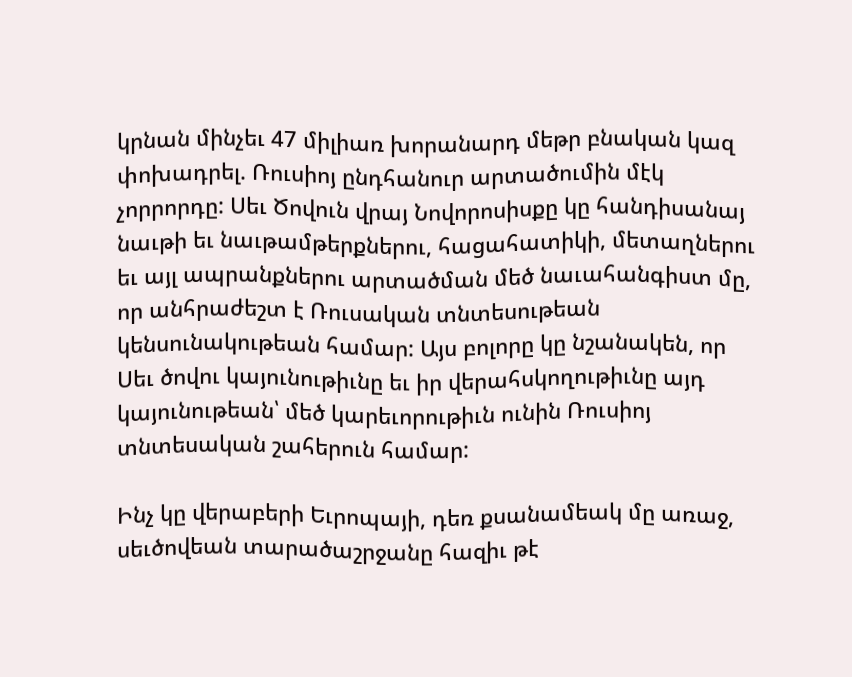կրնան մինչեւ 47 միլիառ խորանարդ մեթր բնական կազ փոխադրել. Ռուսիոյ ընդհանուր արտածումին մէկ չորրորդը: Սեւ Ծովուն վրայ Նովորոսիսքը կը հանդիսանայ նաւթի եւ նաւթամթերքներու, հացահատիկի, մետաղներու եւ այլ ապրանքներու արտածման մեծ նաւահանգիստ մը, որ անհրաժեշտ է Ռուսական տնտեսութեան կենսունակութեան համար: Այս բոլորը կը նշանակեն, որ Սեւ ծովու կայունութիւնը եւ իր վերահսկողութիւնը այդ կայունութեան՝ մեծ կարեւորութիւն ունին Ռուսիոյ տնտեսական շահերուն համար:

Ինչ կը վերաբերի Եւրոպայի, դեռ քսանամեակ մը առաջ, սեւծովեան տարածաշրջանը հազիւ թէ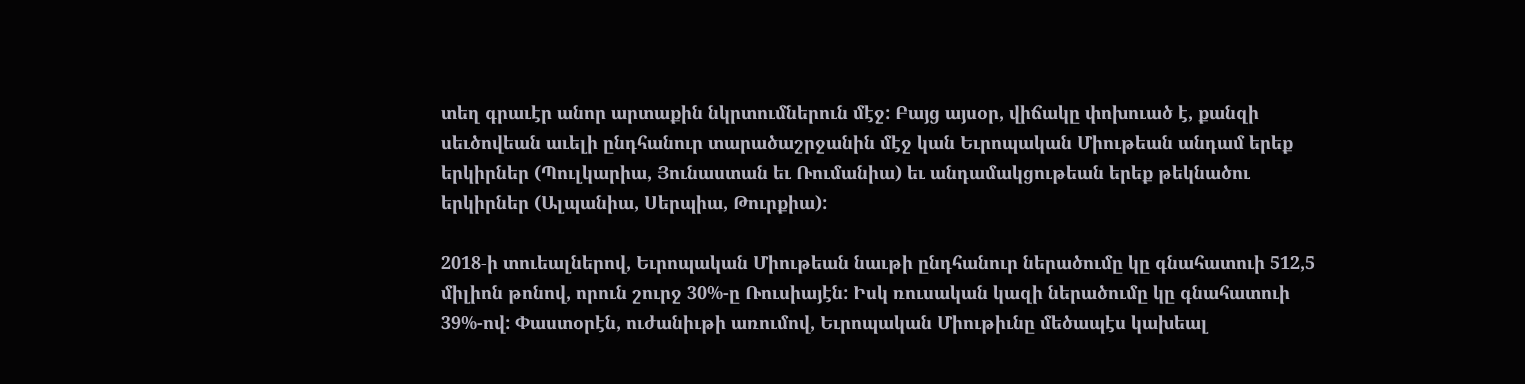տեղ գրաւէր անոր արտաքին նկրտումներուն մէջ: Բայց այսօր, վիճակը փոխուած է, քանզի սեւծովեան աւելի ընդհանուր տարածաշրջանին մէջ կան Եւրոպական Միութեան անդամ երեք երկիրներ (Պուլկարիա, Յունաստան եւ Ռումանիա) եւ անդամակցութեան երեք թեկնածու երկիրներ (Ալպանիա, Սերպիա, Թուրքիա):

2018‑ի տուեալներով, Եւրոպական Միութեան նաւթի ընդհանուր ներածումը կը գնահատուի 512,5 միլիոն թոնով, որուն շուրջ 30%-ը Ռուսիայէն: Իսկ ռուսական կազի ներածումը կը գնահատուի 39%-ով: Փաստօրէն, ուժանիւթի առումով, Եւրոպական Միութիւնը մեծապէս կախեալ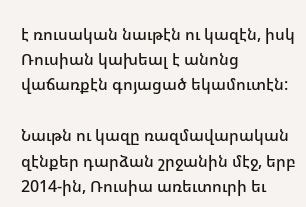է ռուսական նաւթէն ու կազէն, իսկ Ռուսիան կախեալ է անոնց վաճառքէն գոյացած եկամուտէն:

Նաւթն ու կազը ռազմավարական զէնքեր դարձան շրջանին մէջ, երբ 2014-ին, Ռուսիա առեւտուրի եւ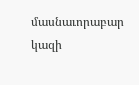մասնաւորաբար կազի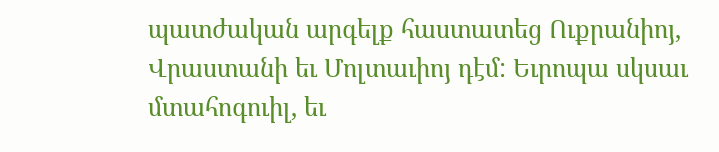պատժական արգելք հաստատեց Ուքրանիոյ, Վրաստանի եւ Մոլտաւիոյ դէմ: Եւրոպա սկսաւ մտահոգուիլ, եւ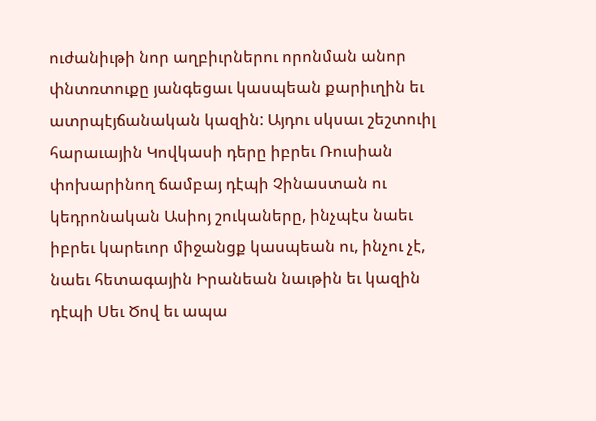ուժանիւթի նոր աղբիւրներու որոնման անոր փնտռտուքը յանգեցաւ կասպեան քարիւղին եւ ատրպէյճանական կազին: Այդու սկսաւ շեշտուիլ հարաւային Կովկասի դերը իբրեւ Ռուսիան փոխարինող ճամբայ դէպի Չինաստան ու կեդրոնական Ասիոյ շուկաները, ինչպէս նաեւ իբրեւ կարեւոր միջանցք կասպեան ու, ինչու չէ, նաեւ հետագային Իրանեան նաւթին եւ կազին դէպի Սեւ Ծով եւ ապա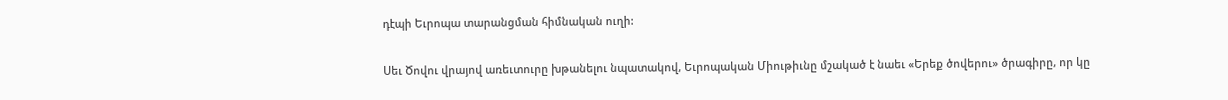դէպի Եւրոպա տարանցման հիմնական ուղի:

Սեւ Ծովու վրայով առեւտուրը խթանելու նպատակով, Եւրոպական Միութիւնը մշակած է նաեւ «Երեք ծովերու» ծրագիրը, որ կը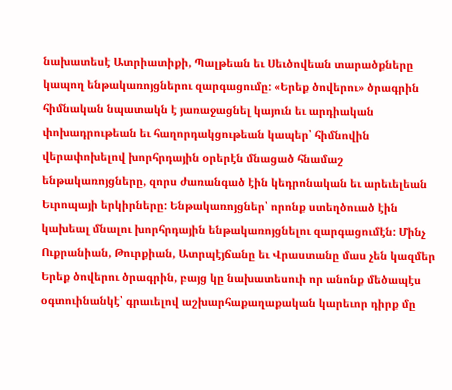նախատեսէ Ատրիատիքի, Պալթեան եւ Սեւծովեան տարածքները կապող ենթակառոյցներու զարգացումը: «Երեք ծովերու» ծրագրին հիմնական նպատակն է յառաջացնել կայուն եւ արդիական փոխադրութեան եւ հաղորդակցութեան կապեր՝ հիմնովին վերափոխելով խորհրդային օրերէն մնացած հնամաշ ենթակառոյցները, զորս ժառանգած էին կեդրոնական եւ արեւելեան Եւրոպայի երկիրները: Ենթակառոյցներ՝ որոնք ստեղծուած էին կախեալ մնալու խորհրդային ենթակառոյցնելու զարգացումէն: Մինչ Ուքրանիան, Թուրքիան, Ատրպէյճանը եւ Վրաստանը մաս չեն կազմեր Երեք ծովերու ծրագրին, բայց կը նախատեսուի որ անոնք մեծապէս օգտուինանկէ՝ գրաւելով աշխարհաքաղաքական կարեւոր դիրք մը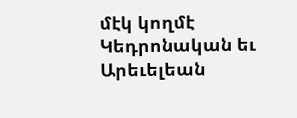մէկ կողմէ Կեդրոնական եւ Արեւելեան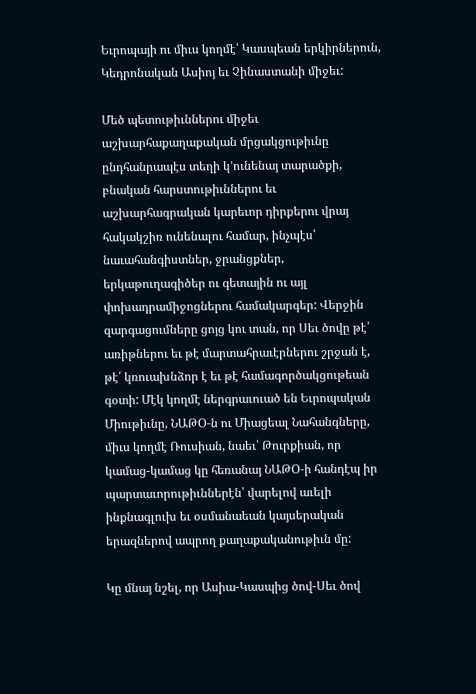Եւրոպայի ու միւս կողմէ՝ Կասպեան երկիրներուն, Կեդրոնական Ասիոյ եւ Չինաստանի միջեւ:

Մեծ պետութիւններու միջեւ աշխարհաքաղաքական մրցակցութիւնը ընդհանրապէս տեղի կ’ունենայ տարածքի, բնական հարստութիւններու եւ աշխարհագրական կարեւոր դիրքերու վրայ հակակշիռ ունենալու համար, ինչպէս՝ նաւահանգիստներ, ջրանցքներ, երկաթուղագիծեր ու գետային ու այլ փոխադրամիջոցներու համակարգեր: Վերջին զարգացումները ցոյց կու տան, որ Սեւ ծովը թէ՛ առիթներու եւ թէ մարտահրաւէրներու շրջան է, թէ՛ կռուախնձոր է եւ թէ համագործակցութեան գօտի: Մէկ կողմէ ներգրաւուած են Եւրոպական Միութիւնը, ՆԱԹՕ‑ն ու Միացեալ Նահանգները, միւս կողմէ Ռուսիան, նաեւ՝ Թուրքիան, որ կամաց-կամաց կը հեռանայ ՆԱԹՕ‑ի հանդէպ իր պարտաւորութիւններէն՝ վարելով աւելի ինքնագլուխ եւ օսմանաեան կայսերական երազներով ապրող քաղաքականութիւն մը:

Կը մնայ նշել, որ Ասիա-Կասպից ծով-Սեւ ծով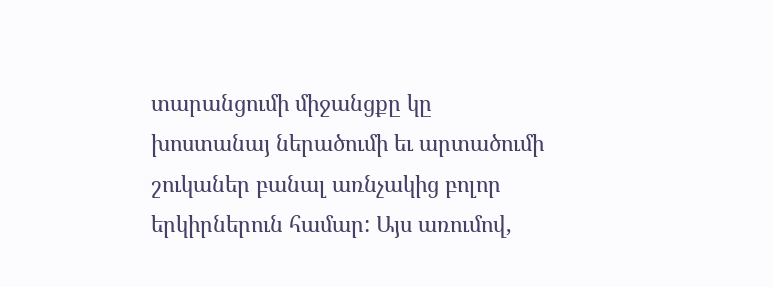տարանցումի միջանցքը կը խոստանայ ներածումի եւ արտածումի շուկաներ բանալ առնչակից բոլոր երկիրներուն համար: Այս առումով,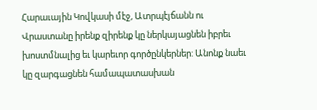Հարաւային Կովկասի մէջ, Ատրպէյճանն ու Վրաստանը իրենք զիրենք կը ներկայացնեն իբրեւ խոստմնալից եւ կարեւոր գործընկերներ: Անոնք նաեւ կը զարգացնեն համապատասխան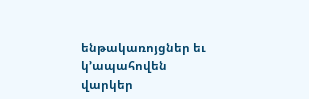ենթակառոյցներ եւ կ’ապահովեն վարկեր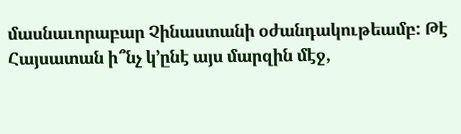մասնաւորաբար Չինաստանի օժանդակութեամբ: Թէ Հայսատան ի՞նչ կ’ընէ այս մարզին մէջ,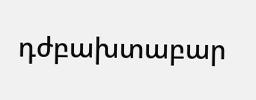դժբախտաբար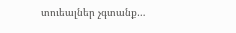տուեալներ չգտանք…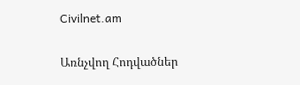Civilnet.am

Առնչվող Հոդվածներ